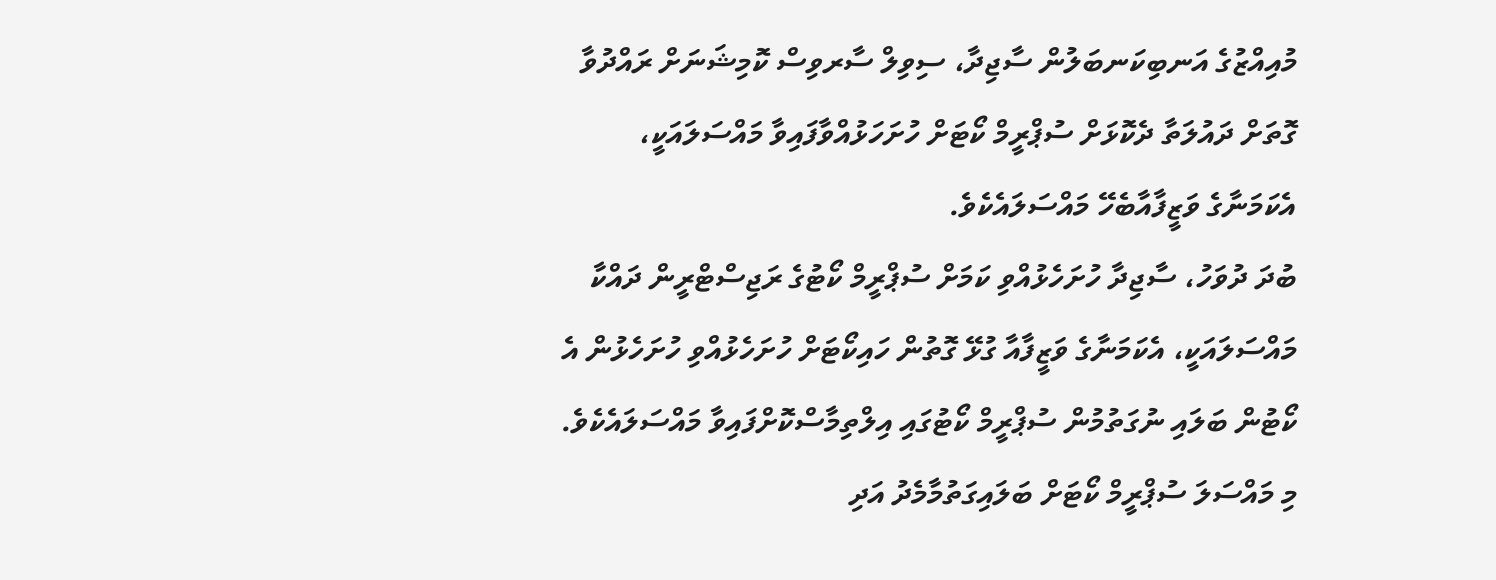މުއިއްޒުގެ އަނބިކަނބަލުން ސާޖިދާ، ސިވިލް ސާރވިސް ކޮމިޝަނަށް ރައްދުވާ ގޮތަށް ދައުލަތާ ދެކޮޅަށް ސުޕްރީމް ކޯޓަށް ހުށަހަޅުއްވާފައިވާ މައްސަލައަކީ، އެކަމަނާގެ ވަޒީފާއާބެހޭ މައްސަލައެކެވެ.
ބުދަ ދުވަހު، ސާޖިދާ ހުށަހެޅުއްވި ކަމަށް ސުޕްރީމް ކޯޓުގެ ރަޖިސްޓްރީން ދައްކާ މައްސަލައަކީ، އެކަމަނާގެ ވަޒީފާއާ ގުޅޭ ގޮތުން ހައިކޯޓަށް ހުށަހެޅުއްވި ހުށަހެޅުން އެ ކޯޓުން ބަލައި ނުގަތުމުން ސުޕްރީމް ކޯޓުގައި އިލްތިމާސްކޮށްފައިވާ މައްސަލައެކެވެ. މި މައްސަލަ ސުޕްރީމް ކޯޓަށް ބަލައިގަތުމާމެދު އަދި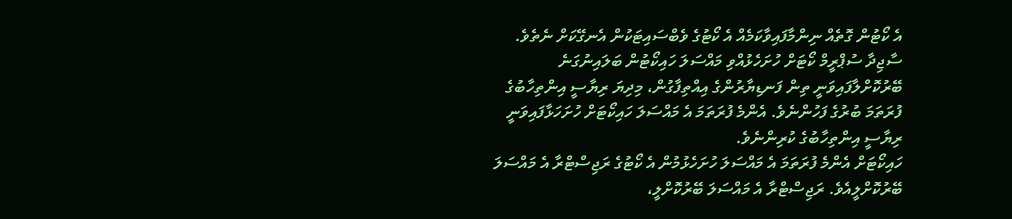އެ ކޯޓުން ގޮތެއް ނިންމާފައިވާކަމެއް އެ ކޯޓުގެ ވެބްސައިޓަކުން އެނގޭކަށް ނެތެވެ.
ސާޖިދާ ސުޕްރީމް ކޯޓަށް ހުށަހެޅުއްވި މައްސަލަ ހައިކޯޓުން ބަލައިނުގަނެ ބޭރުކޮށްލާފައިވަނީ ތިން ފަނޑިޔާރުންގެ އިއްތިފާގުން، މިދިޔަ ރިޔާސީ އިންތިހާބުގެ ފުރަތަމަ ބުރުގެ ފަހުންނެވެ. އެންމެ ފުރަތަމަ އެ މައްސަލަ ހައިކޯޓަށް ހުށަހަޅާފައިވަނީ ރިޔާސީ އިންތިހާބުގެ ކުރިންނެވެ.
ހައިކޯޓަށް އެންމެ ފުރަތަމަ އެ މައްސަލަ ހުށަހެޅުމުން އެ ކޯޓުގެ ރަޖިސްޓްރާ އެ މައްސަލަ ބޭރުކޮށްލީއެވެ. ރަޖިސްޓްރާ އެ މައްސަލަ ބޭރުކޮށްލީ،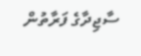ސާޖިދާގެ ފަރާތުން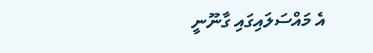އެ މައްސަލައިގައި ގާނޫނީ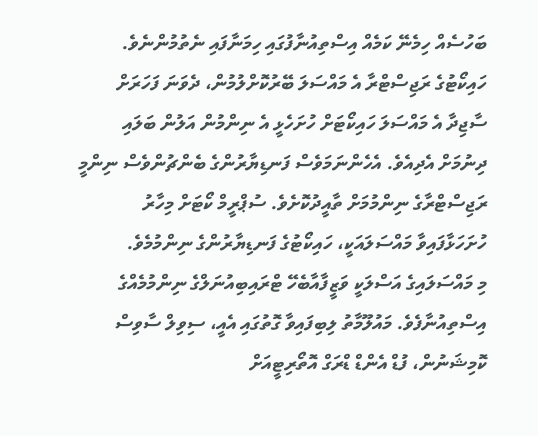ބަހުސެއް ހިމެނޭ ކަމެއް އިސްތިއުނާފުގައި ހިމަނާފައި ނެތުމުންނެވެ.
ހައިކޯޓުގެ ރަޖިސްޓްރާ އެ މައްސަލަ ބޭރުކޮށްލުމުން، ދެވަނަ ފަހަރަށް ސާޖިދާ އެ މައްސަލަ ހައިކޯޓަށް ހުށަހެޅީ އެ ނިންމުން އަލުން ބަލައި ދިނުމަށް އެދިއެވެ. އެހެންނަމަވެސް ފަނޑިޔާރުންގެ ބެންޗުންވެސް ނިންމީ ރަޖިސްޓްރާގެ ނިންމުމަށް ތާއީދުކޮށެވެ. ސުޕްރީމް ކޯޓަށް މިހާރު ހުށަހަޅާފައިވާ މައްސަލައަކީ، ހައިކޯޓުގެ ފަނޑިޔާރުންގެ ނިންމުމެވެ.
މި މައްސަލައިގެ އަސްލަކީ ވަޒީފާއާބެހޭ ޓްރައިބިއުނަލްގެ ނިންމުމެއްގެ އިސްތިއުނާފެވެ. މައުލޫމާތު ލިބިފައިވާ ގޮތުގައި އެއީ، ސިވިލް ސާވިސް ކޮމިޝަނުން، ފުޑް އެންޑް ޑްރަގް އޮތޯރިޓީއަށް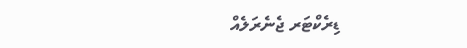ޑިރެކްޓަރ ޖެނެރަލެއް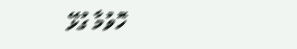ހޮވުމާ ގުޅޭ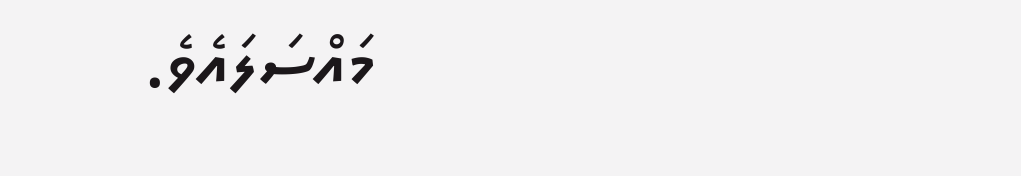މައްސަލައެވެ.